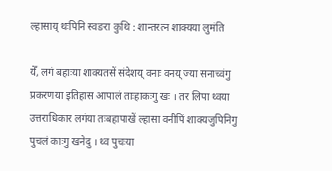ल्हासाय् थःपिनि स्वङरा कुथि : शान्तरत्न शाक्यया लुमंति

येँ, लगं बहाःया शाक्यतसें संदेशय् वनाः वनय् ज्या सनाच्वंगु प्रकरणया इतिहास आपालं ताःहाकःगु खः । तर लिपा थ्वया उत्तराधिकार लगंया तःबहापाखें ल्हासा वनीपिं शाक्यजुपिनिगु पुचलं काःगु खनेदु । थ्व पुचःया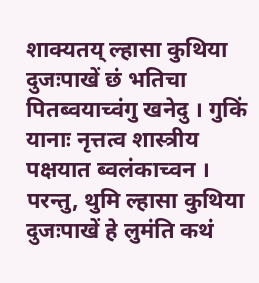शाक्यतय् ल्हासा कुथिया दुजःपाखें छं भतिचा पितब्वयाच्वंगु खनेदु । गुकिं यानाः नृत्तत्व शास्त्रीय पक्षयात ब्वलंकाच्वन । परन्तु, थुमि ल्हासा कुथिया दुजःपाखें हे लुमंति कथं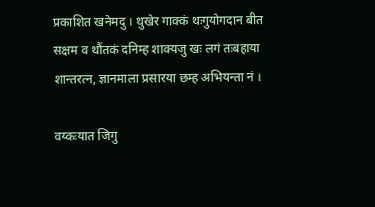प्रकाशित खनेमदु । थुखेर गाक्कं थःगुयोगदान बीत सक्षम व थौंतकं दनिम्ह शाक्यजु खः लगं तःबहाया शान्तरत्न, ज्ञानमाला प्रसारया छम्ह अभियन्ता नं ।

वय्कःयात जिगु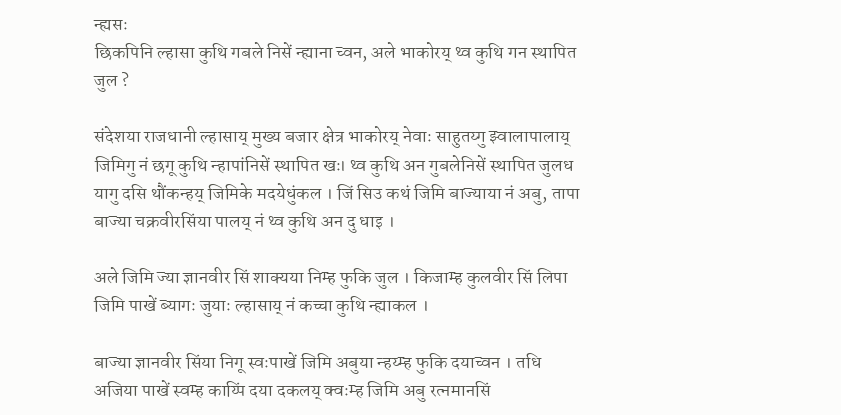न्ह्यसः
छिकपिनि ल्हासा कुथि गबले निसें न्ह्याना च्वन, अले भाकोरय् थ्व कुथि गन स्थापित जुल ?

संदेशया राजधानी ल्हासाय् मुख्य बजार क्षेत्र भाकोरय् नेवाः साहुतय्गु झ्वालापालाय् जिमिगु नं छगू कुथि न्हापांनिसें स्थापित खः। थ्व कुथि अन गुबलेनिसें स्थापित जुलध यागु दसि थौंकन्हय् जिमिके मदयेधुंकल । जिं सिउ कथं जिमि बाज्याया नं अबु, तापा बाज्या चक्रवीरसिंया पालय् नं थ्व कुथि अन दु धाइ ।

अले जिमि ज्या ज्ञानवीर सिं शाक्यया निम्ह फुकि जुल । किजाम्ह कुलवीर सिं लिपा जिमि पाखें ब्यागः जुयाः ल्हासाय् नं कच्चा कुथि न्ह्याकल ।

बाज्या ज्ञानवीर सिंया निगू स्वःपाखें जिमि अबुया न्हय्म्ह फुकि दयाच्वन । तधि अजिया पाखें स्वम्ह काय्पिं दया दकलय् क्वःम्ह जिमि अबु रत्नमानसिं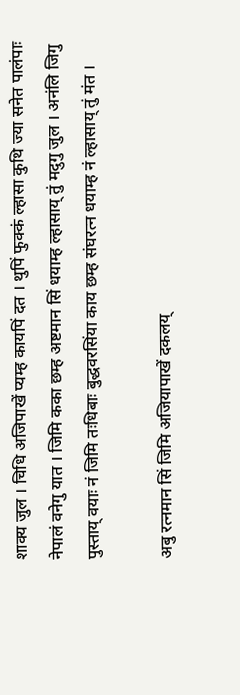शाक्य जुल । चिधि अजिपाखें प्यम्ह कायपिं दत । थुपिं फुक्कं ल्हासा कुथि ज्या सनेत पालंपाः नेपालं वनेगु यात । जिमि कका छम्ह अष्टमान सिं धयाम्ह ल्हासाय् तुं मदुगु जुल । अनंलि जिगु पुस्ताय् वयाः नं जिमि तःधिबाः बुद्धवरसिंया काय छम्ह संघरत्न धयाम्ह नं ल्हासाय् तुं मंत ।

अबु रत्नमान सिं जिमि अजियापाखें दकलय्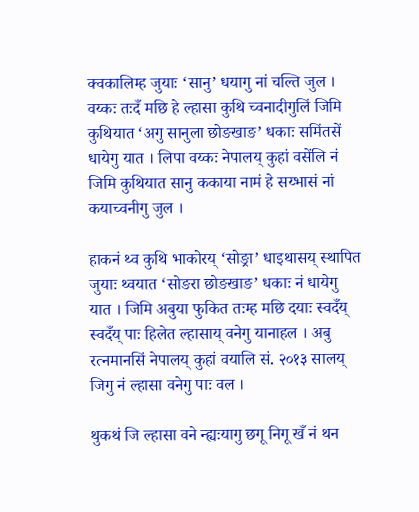क्वकालिम्ह जुयाः ‘सानु’ धयागु नां चल्ति जुल । वय्कः तःदँ मछि हे ल्हासा कुथि च्वनादीगुलिं जिमि कुथियात ‘अगु सानुला छोङखाङ’ धकाः समिंतसें धायेगु यात । लिपा वय्कः नेपालय् कुहां वसेंलि नं जिमि कुथियात सानु ककाया नामं हे सय्भासं नां कयाच्वनीगु जुल ।

हाकनं थ्व कुथि भाकोरय् ‘सोङ्रा’ धाइथासय् स्थापित जुयाः थ्वयात ‘सोङरा छोङखाङ’ धकाः नं धायेगु यात । जिमि अबुया फुकित तःम्ह मछि दयाः स्वदँय् स्वदँय् पाः हिलेत ल्हासाय् वनेगु यानाहल । अबु रत्नमानसिं नेपालय् कुहां वयालि सं. २०१३ सालय् जिगु नं ल्हासा वनेगु पाः वल ।

थुकथं जि ल्हासा वने न्ह्यःयागु छगू निगू खँ नं थन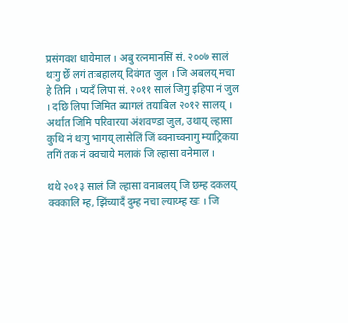प्रसंगवश धायेमाल । अबु रत्नमानसिं सं. २००७ सालं थःगु छेँ लगं तःबहालय् दिवंगत जुल । जि अबलय् मचा हे तिनि । प्यदँ लिपा सं. २०११ सालं जिगु इहिपा नं जुल । दछि लिपा जिमित ब्यागलं तयाबिल २०१२ सालय् । अर्थात जिमि परिवारया अंशवण्डा जुल, उथाय् ल्हासा कुथि नं थःगु भागय् लासेलिं जिं ब्वनाच्वनागु म्याट्रिकया तगिं तक नं क्वचाये मलाकं जि ल्हासा वनेमाल ।

थथे २०१३ सालं जि ल्हासा वनाबलय् जि छम्ह दकलय् क्वकालि म्ह, झिंच्यादँ दुम्ह नचा ल्याय्म्ह खः । जि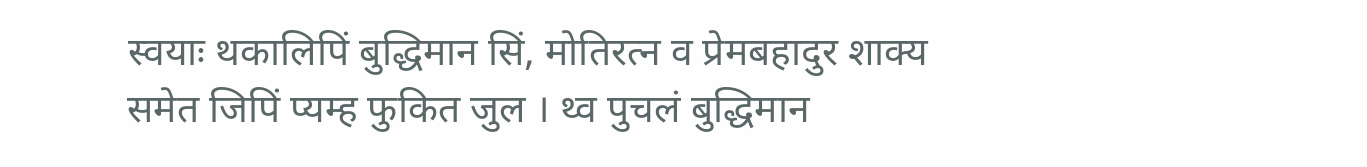स्वयाः थकालिपिं बुद्धिमान सिं, मोतिरत्न व प्रेमबहादुर शाक्य समेत जिपिं प्यम्ह फुकित जुल । थ्व पुचलं बुद्धिमान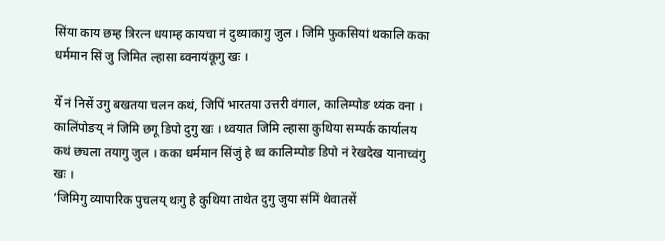सिंया काय छम्ह त्रिरत्न धयाम्ह कायचा नं दुथ्याकागु जुल । जिमि फुकसियां थकालि कका धर्ममान सिं जु जिमित ल्हासा ब्वनायंकूगु खः ।

येँ नं निसें उगु बखतया चलन कथं, जिपिं भारतया उत्तरी वंगाल, कालिम्पोङ थ्यंक वना । कालिंपोङय् नं जिमि छगू डिपो दुगु खः । थ्वयात जिमि ल्हासा कुथिया सम्पर्क कार्यालय कथं छ्यला तयागु जुल । कका धर्ममान सिंजुं हे थ्व कालिम्पोङ डिपो नं रेखदेख यानाच्वंगु खः ।
‘जिमिगु व्यापारिक पुचलय् थःगु हे कुथिया ताथेत दुगु जुया संमिं थेवातसें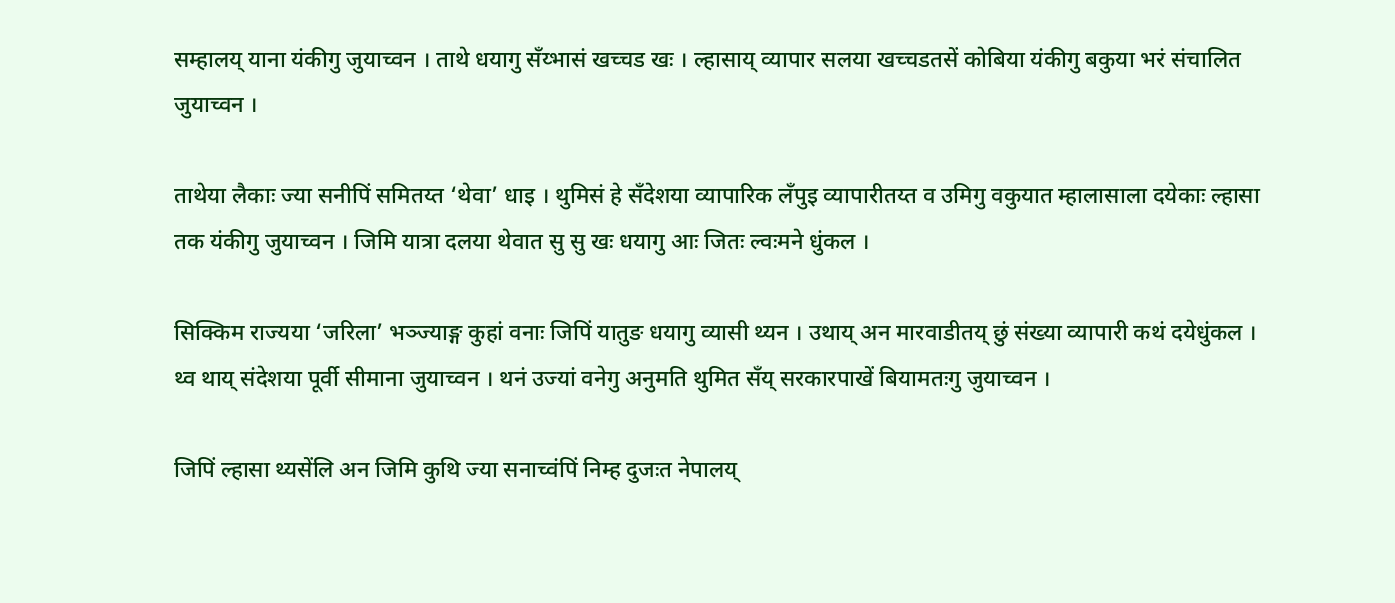सम्हालय् याना यंकीगु जुयाच्वन । ताथे धयागु सँय्भासं खच्चड खः । ल्हासाय् व्यापार सलया खच्चडतसें कोबिया यंकीगु बकुया भरं संचालित जुयाच्वन ।

ताथेया लैकाः ज्या सनीपिं समितय्त ‘थेवा’ धाइ । थुमिसं हे सँदेशया व्यापारिक लँपुइ व्यापारीतय्त व उमिगु वकुयात म्हालासाला दयेकाः ल्हासा तक यंकीगु जुयाच्वन । जिमि यात्रा दलया थेवात सु सु खः धयागु आः जितः ल्वःमने धुंकल ।

सिक्किम राज्यया ‘जरिला’ भञ्ज्याङ्ग कुहां वनाः जिपिं यातुङ धयागु व्यासी थ्यन । उथाय् अन मारवाडीतय् छुं संख्या व्यापारी कथं दयेधुंकल । थ्व थाय् संदेशया पूर्वी सीमाना जुयाच्वन । थनं उज्यां वनेगु अनुमति थुमित सँय् सरकारपाखें बियामतःगु जुयाच्वन ।

जिपिं ल्हासा थ्यसेंलि अन जिमि कुथि ज्या सनाच्वंपिं निम्ह दुजःत नेपालय्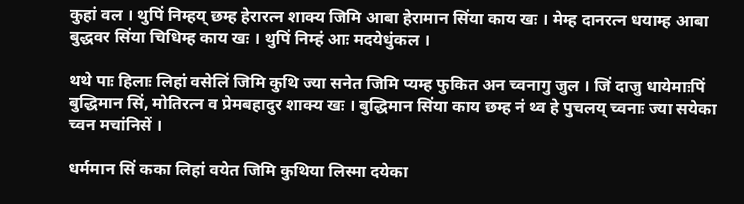कुहां वल । थुपिं निम्हय् छम्ह हेरारत्न शाक्य जिमि आबा हेरामान सिंया काय खः । मेम्ह दानरत्न धयाम्ह आबा बुद्धवर सिंया चिधिम्ह काय खः । थुपिं निम्हं आः मदयेधुंकल ।

थथे पाः हिलाः लिहां वसेलिं जिमि कुथि ज्या सनेत जिमि प्यम्ह फुकित अन च्वनागु जुल । जिं दाजु धायेमाःपिं बुद्धिमान सिं, मोतिरत्न व प्रेमबहादुर शाक्य खः । बुद्धिमान सिंया काय छम्ह नं थ्व हे पुचलय् च्वनाः ज्या सयेका च्वन मचांनिसें ।

धर्ममान सिं कका लिहां वयेत जिमि कुथिया लिस्मा दयेका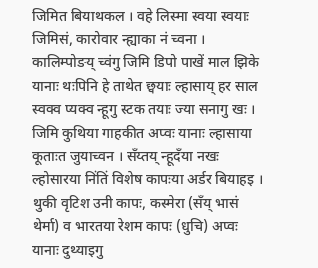जिमित बियाथकल । वहे लिस्मा स्वया स्वयाः जिमिसं, कारोवार न्ह्याका नं च्वना । कालिम्पोङय् च्वंगु जिमि डिपो पाखें माल झिके यानाः थःपिनि हे ताथेत छ्वयाः ल्हासाय् हर साल स्वक्व प्यक्व न्हूगु स्टक तयाः ज्या सनागु खः । जिमि कुथिया गाहकीत अप्वः यानाः ल्हासाया कूताःत जुयाच्वन । सँय्तय् न्हूदँया नखः ल्होसारया निंतिं विशेष कापःया अर्डर बियाहइ । थुकी वृटिश उनी कापः, कस्मेरा (सँय् भासं थेर्मा) व भारतया रेशम कापः (धुचि) अप्वः यानाः दुथ्याइगु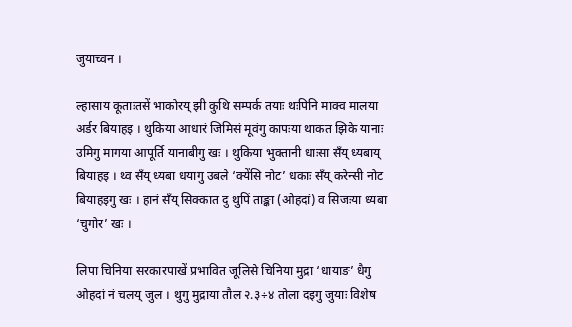जुयाच्वन ।

ल्हासाय कूताःतसें भाकोरय् झी कुथि सम्पर्क तयाः थःपिनि माक्व मालया अर्डर बियाहइ । थुकिया आधारं जिमिसं मूवंगु कापःया थाकत झिके यानाः उमिगु मागया आपूर्ति यानाबीगु खः । थुकिया भुक्तानी धाःसा सँय् ध्यबाय् बियाहइ । थ्व सँय् ध्यबा धयागु उबले ‘क्येंसि नोट’ धकाः सँय् करेन्सी नोट बियाहइगु खः । हानं सँय् सिक्कात दु थुपिं ताङ्का (ओहदां) व सिजःया ध्यबा ‘चुगोर’ खः ।

लिपा चिनिया सरकारपाखें प्रभावित जूलिसे चिनिया मुद्रा ‘धायाङ’ धैगु ओहदां नं चलय् जुल । थुगु मुद्राया तौल २.३÷४ तोला दइगु जुयाः विशेष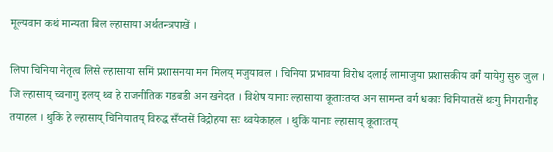मूल्यवान कथं मान्यता बिल ल्हासाया अर्थतन्त्रपाखें ।

लिपा चिनिया नेतृत्व लिसे ल्हासाया समिं प्रशासनया मन मिलय् मजुयावल । चिनिया प्रभावया विरोध दलाई लामाजुया प्रशासकीय वर्गं यायेगु सुरु जुल । जि ल्हासाय् च्वनागु इलय् थ्व हे राजनीतिक गडबडी अन खनेदत । विशेष यानाः ल्हासाया कूताःतय्त अन सामन्त वर्ग धकाः चिनियातसें थःगु निगरानीइ तयाहल । थुकिं हे ल्हासाय् चिनियातय् विरुद्ध सँय्तसें विद्रोहया सः थ्वयेकाहल । थुकिं यानाः ल्हासाय् कूताःतय्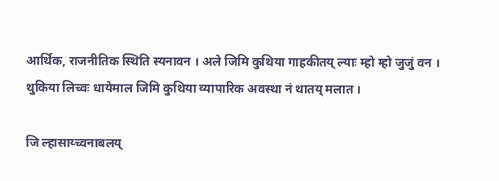आर्थिक, राजनीतिक स्थिति स्यनावन । अले जिमि कुथिया गाहकीतय् ल्याः म्हो म्हो जुजुं वन । थुकिया लिच्वः धायेमाल जिमि कुथिया व्यापारिक अवस्था नं थातय् मलात ।

जि ल्हासाय्च्वनाबलय्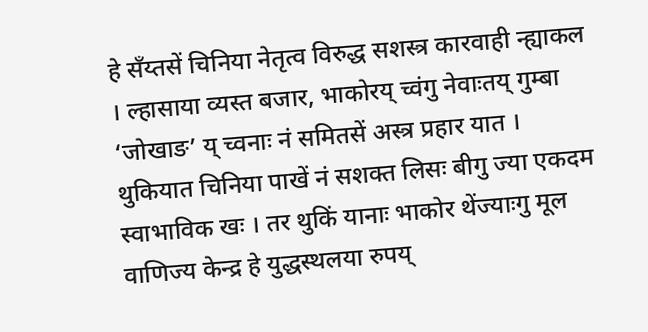हे सँय्तसें चिनिया नेतृत्व विरुद्ध सशस्त्र कारवाही न्ह्याकल । ल्हासाया व्यस्त बजार, भाकोरय् च्वंगु नेवाःतय् गुम्बा ‘जोखाङ’ य् च्वनाः नं समितसें अस्त्र प्रहार यात । थुकियात चिनिया पाखें नं सशक्त लिसः बीगु ज्या एकदम स्वाभाविक खः । तर थुकिं यानाः भाकोर थेंज्याःगु मूल वाणिज्य केन्द्र हे युद्धस्थलया रुपय्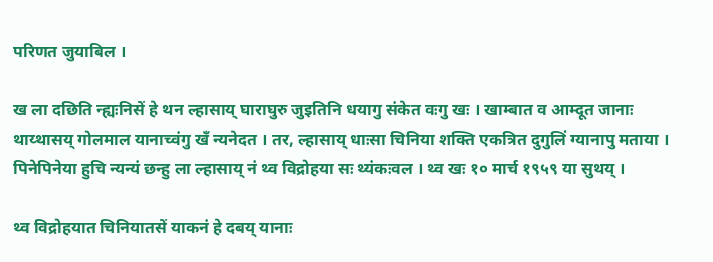परिणत जुयाबिल ।

ख ला दछिति न्ह्यःनिसें हे थन ल्हासाय् घाराघुरु जुइतिनि धयागु संकेत वःगु खः । खाम्बात व आम्दूत जानाः थाय्थासय् गोलमाल यानाच्वंगु खँ न्यनेदत । तर, ल्हासाय् धाःसा चिनिया शक्ति एकत्रित दुगुलिं ग्यानापु मताया । पिनेपिनेया हुचि न्यन्यं छन्हु ला ल्हासाय् नं थ्व विद्रोहया सः थ्यंकःवल । थ्व खः १० मार्च १९५९ या सुथय् ।

थ्व विद्रोहयात चिनियातसें याकनं हे दबय् यानाः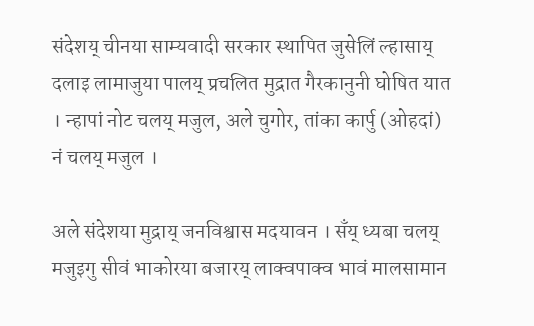संदेशय् चीनया साम्यवादी सरकार स्थापित जुसेलिं ल्हासाय् दलाइ लामाजुया पालय् प्रचलित मुद्रात गैरकानुनी घोषित यात । न्हापां नोट चलय् मजुल, अले चुगोर, तांका कार्पु (ओहदां) नं चलय् मजुल ।

अले संदेशया मुद्राय् जनविश्वास मदयावन । सँय् ध्यबा चलय् मजुइगु सीवं भाकोरया बजारय् लाक्वपाक्व भावं मालसामान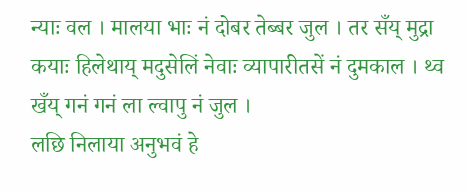न्याः वल । मालया भाः नं दोबर तेब्बर जुल । तर सँय् मुद्रा कयाः हिलेथाय् मदुसेलिं नेवाः व्यापारीतसें नं दुमकाल । थ्व खँय् गनं गनं ला ल्वापु नं जुल ।
लछि निलाया अनुभवं हे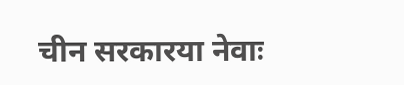चीन सरकारया नेवाः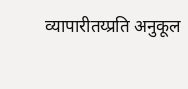व्यापारीतय्प्रति अनुकूल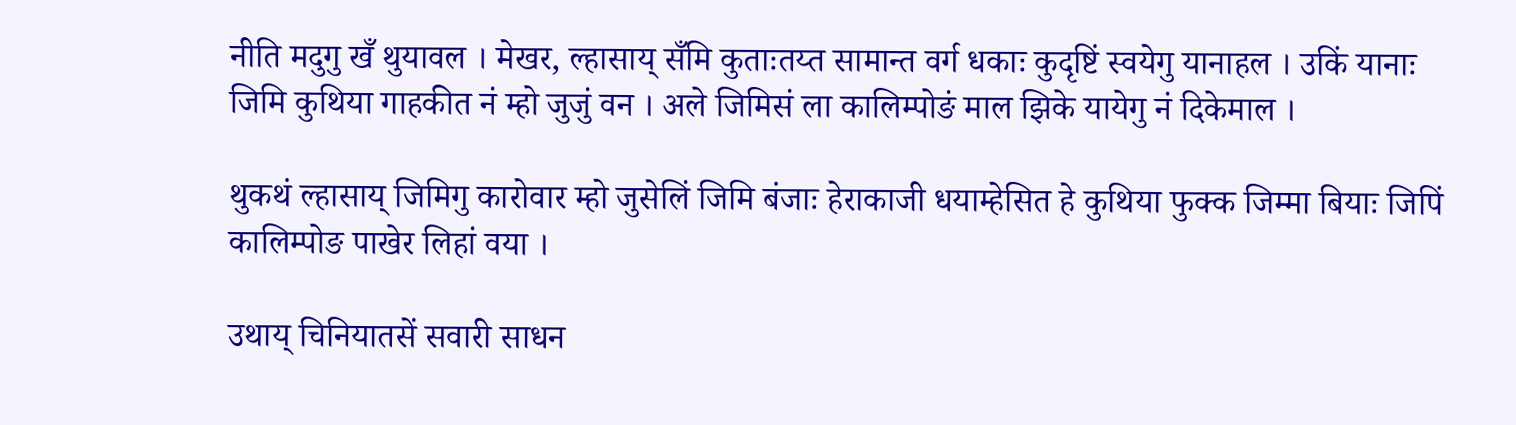नीति मदुगु खँ थुयावल । मेखर, ल्हासाय् सँमि कुताःतय्त सामान्त वर्ग धकाः कुदृष्टिं स्वयेगु यानाहल । उकिं यानाः जिमि कुथिया गाहकीत नं म्हो जुजुं वन । अले जिमिसं ला कालिम्पोङं माल झिके यायेगु नं दिकेमाल ।

थुकथं ल्हासाय् जिमिगु कारोवार म्हो जुसेलिं जिमि बंजाः हेराकाजी धयाम्हेसित हे कुथिया फुक्क जिम्मा बियाः जिपिं कालिम्पोङ पाखेर लिहां वया ।

उथाय् चिनियातसें सवारी साधन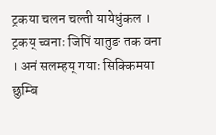ट्रकया चलन चल्ती यायेधुंकल । ट्रकय् च्वनाः जिपिं यातुङ तक वना । अनं सलम्हय् गयाः सिक्किमया छुम्बि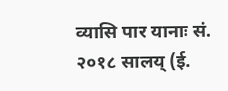व्यासि पार यानाः सं. २०१८ सालय् (ई.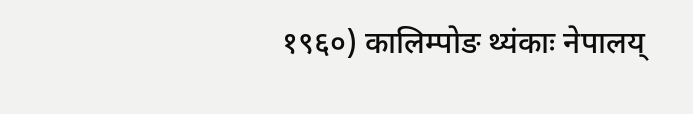१९६०) कालिम्पोङ थ्यंकाः नेपालय्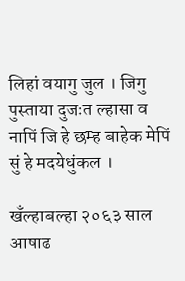लिहां वयागु जुल । जिगु पुस्ताया दुजःत ल्हासा व नापिं जि हे छम्ह बाहेक मेपिं सुं हे मदयेधुंकल ।

खँल्हाबल्हा २०६३ साल आषाढ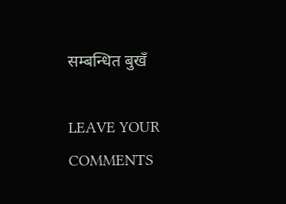सम्बन्धित बुखँ

LEAVE YOUR COMMENTS